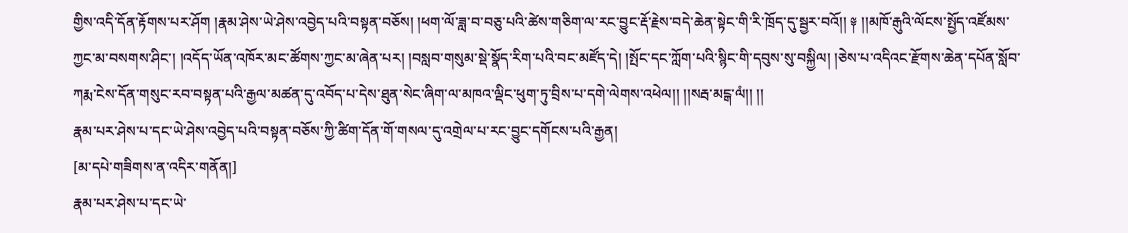གྱིས་འདི་དོན་རྟོགས་པར་ཤོག །རྣམ་ཤེས་ཡེ་ཤེས་འབྱེད་པའི་བསྟན་བཅོས། །ཕག་ལོ་ཟླ་བ་བཅུ་པའི་ཚེས་གཅིག་ལ་རང་བྱུང་རྡོ་རྗེས་བདེ་ཆེན་སྟེང་གི་རི་ཁྲོད་དུ་སྦྱར་བའོ།། ༈ །།མཁོ་རྒུའི་ལོངས་སྤྱོད་འཛོམས་ཀྱང་མ་བསགས་ཤིང་། །འདོད་ཡོན་འཁོར་མང་ཚོགས་ཀྱང་མ་ཞེན་པར། །བསླབ་གསུམ་སྡེ་སྣོད་རིག་པའི་བང་མཛོད་དེ། །སྤོང་དང་ཀློག་པའི་སྙིང་གི་དབུས་སུ་བསྐྱིལ། །ཅེས་པ་འདིའང་རྫོགས་ཆེན་དཔོན་སློབ་ཀརྨ་ངེས་དོན་གསུང་རབ་བསྟན་པའི་རྒྱལ་མཚན་དུ་འབོད་པ་དེས་ཐུན་སེང་ཞིག་ལ་མཁའ་ལྡིང་ཕུག་ཏུ་བྲིས་པ་དགེ་ལེགས་འཕེལ།། །།སརྦ་མངྒ་ལཾ།། །།
རྣམ་པར་ཤེས་པ་དང་ཡེ་ཤེས་འབྱེད་པའི་བསྟན་བཅོས་ཀྱི་ཚིག་དོན་གོ་གསལ་དུ་འགྲེལ་པ་རང་བྱུང་དགོངས་པའི་རྒྱན།
[མ་དཔེ་གཟིགས་ན་འདིར་གནོན།]
རྣམ་པར་ཤེས་པ་དང་ཡེ་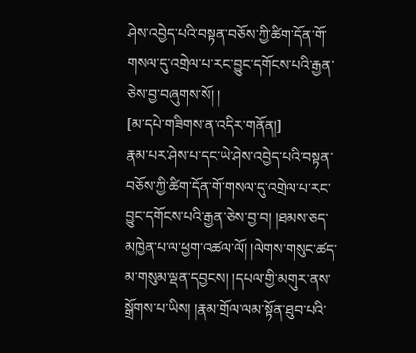ཤེས་འབྱེད་པའི་བསྟན་བཅོས་ཀྱི་ཚིག་དོན་གོ་གསལ་དུ་འགྲེལ་པ་རང་བྱུང་དགོངས་པའི་རྒྱན་ཅེས་བྱ་བཞུགས་སོ། །
[མ་དཔེ་གཟིགས་ན་འདིར་གནོན།]
རྣམ་པར་ཤེས་པ་དང་ཡེ་ཤེས་འབྱེད་པའི་བསྟན་བཅོས་ཀྱི་ཚིག་དོན་གོ་གསལ་དུ་འགྲེལ་པ་རང་བྱུང་དགོངས་པའི་རྒྱན་ཅེས་བྱ་བ། །ཐམས་ཅད་མཁྱེན་པ་ལ་ཕྱག་འཚལ་ལོ། །ལེགས་གསུང་ཚད་མ་གསུམ་ལྡན་དབྱངས། །དཔལ་གྱི་མགུར་ནས་སྒྲོགས་པ་ཡིས། །རྣམ་གྲོལ་ལམ་སྟོན་ཐུབ་པའི་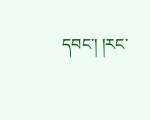དབང་། །རང་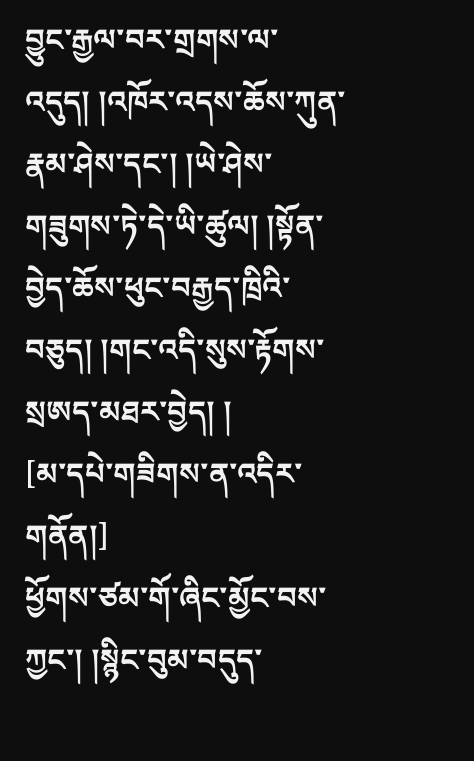བྱུང་རྒྱལ་བར་གྲགས་ལ་འདུད། །འཁོར་འདས་ཆོས་ཀུན་རྣམ་ཤེས་དང་། །ཡེ་ཤེས་གཟུགས་ཏེ་དེ་ཡི་ཚུལ། །སྟོན་བྱེད་ཆོས་ཕུང་བརྒྱད་ཁྲིའི་བཅུད། །གང་འདི་སུས་རྟོགས་སྲཨད་མཐར་བྱེད། །
[མ་དཔེ་གཟིགས་ན་འདིར་གནོན།]
ཕྱོགས་ཙམ་གོ་ཞིང་མྱོང་བས་ཀྱང་། །སྙིང་བུམ་བདུད་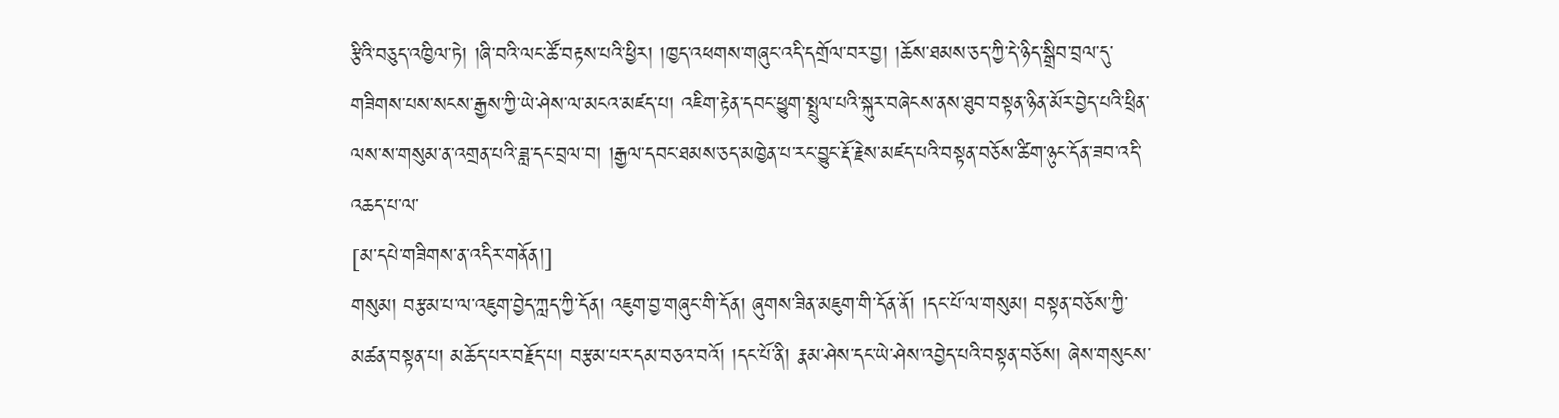རྩིའི་བཅུད་འཁྱིལ་ཏེ། །ཞི་བའི་ལང་ཚོ་བརྟས་པའི་ཕྱིར། །ཁྱད་འཕགས་གཞུང་འདི་དགྲོལ་བར་བྱ། །ཆོས་ཐམས་ཅད་ཀྱི་དེ་ཉིད་སྒྲིབ་བྲལ་དུ་གཟིགས་པས་སངས་རྒྱས་ཀྱི་ཡེ་ཤེས་ལ་མངའ་མཛད་པ། འཇིག་རྟེན་དབང་ཕྱུག་སྤྲུལ་པའི་སྐུར་བཞེངས་ནས་ཐུབ་བསྟན་ཉིན་མོར་བྱེད་པའི་ཕྲིན་ལས་ས་གསུམ་ན་འགྲན་པའི་ཟླ་དང་བྲལ་བ། །རྒྱལ་དབང་ཐམས་ཅད་མཁྱེན་པ་རང་བྱུང་རྡོ་རྗེས་མཛད་པའི་བསྟན་བཅོས་ཚིག་ཉུང་དོན་ཟབ་འདི་འཆད་པ་ལ་
[མ་དཔེ་གཟིགས་ན་འདིར་གནོན།]
གསུམ། བརྩམ་པ་ལ་འཇུག་བྱེད་ཀླད་ཀྱི་དོན། འཇུག་བྱ་གཞུང་གི་དོན། ཞུགས་ཟིན་མཇུག་གི་དོན་ནོ། །དང་པོ་ལ་གསུམ། བསྟན་བཅོས་ཀྱི་མཚན་བསྟན་པ། མཆོད་པར་བརྗོད་པ། བརྩམ་པར་དམ་བཅའ་བའོ། །དང་པོ་ནི། རྣམ་ཤེས་དང་ཡེ་ཤེས་འབྱེད་པའི་བསྟན་བཅོས། ཞེས་གསུངས་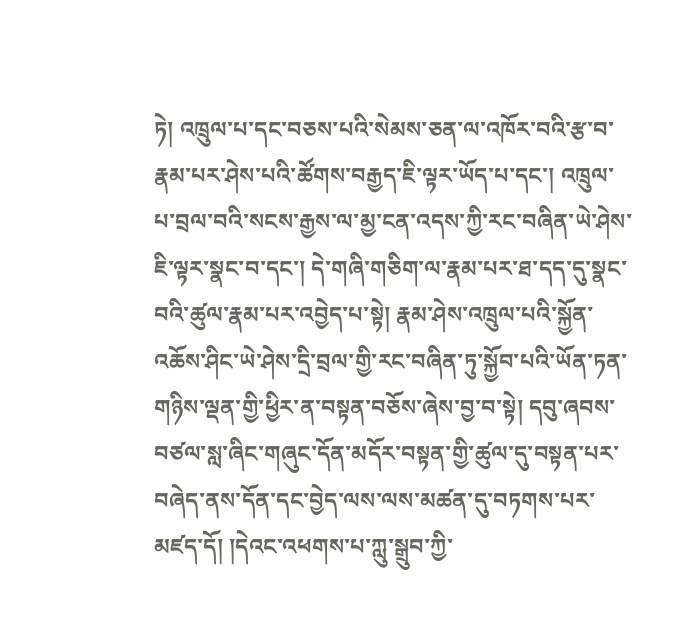ཏེ། འཁྲུལ་པ་དང་བཅས་པའི་སེམས་ཅན་ལ་འཁོར་བའི་རྩ་བ་རྣམ་པར་ཤེས་པའི་ཚོགས་བརྒྱད་ཇི་ལྟར་ཡོད་པ་དང་། འཁྲུལ་པ་བྲལ་བའི་སངས་རྒྱས་ལ་མྱ་ངན་འདས་ཀྱི་རང་བཞིན་ཡེ་ཤེས་ཇི་ལྟར་སྣང་བ་དང་། དེ་གཞི་གཅིག་ལ་རྣམ་པར་ཐ་དད་དུ་སྣང་བའི་ཚུལ་རྣམ་པར་འབྱེད་པ་སྟེ། རྣམ་ཤེས་འཁྲུལ་པའི་སྐྱོན་འཆོས་ཤིང་ཡེ་ཤེས་དྲི་བྲལ་གྱི་རང་བཞིན་ཏུ་སྐྱོབ་པའི་ཡོན་ཏན་གཉིས་ལྡན་གྱི་ཕྱིར་ན་བསྟན་བཅོས་ཞེས་བྱ་བ་སྟེ། དབུ་ཞབས་བཙལ་སླ་ཞིང་གཞུང་དོན་མདོར་བསྟན་གྱི་ཚུལ་དུ་བསྟན་པར་བཞེད་ནས་དོན་དང་བྱེད་ལས་ལས་མཚན་དུ་བཏགས་པར་མཛད་དོ། །དེའང་འཕགས་པ་ཀླུ་སྒྲུབ་ཀྱི་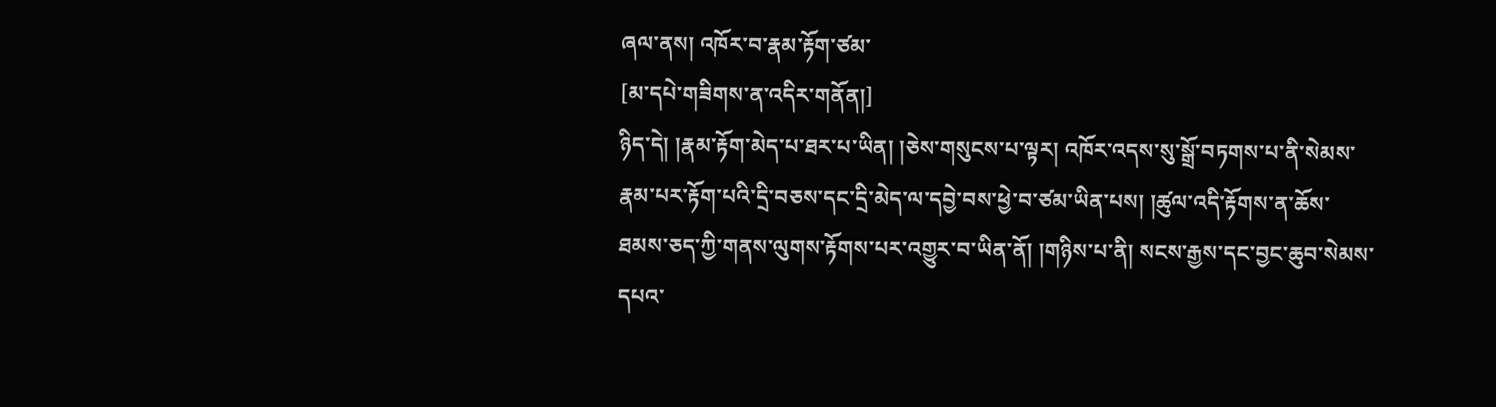ཞལ་ནས། འཁོར་བ་རྣམ་རྟོག་ཙམ་
[མ་དཔེ་གཟིགས་ན་འདིར་གནོན།]
ཉིད་དེ། །རྣམ་རྟོག་མེད་པ་ཐར་པ་ཡིན། །ཅེས་གསུངས་པ་ལྟར། འཁོར་འདས་སུ་སྒྲོ་བཏགས་པ་ནི་སེམས་རྣམ་པར་རྟོག་པའི་དྲི་བཅས་དང་དྲི་མེད་ལ་དབྱེ་བས་ཕྱེ་བ་ཙམ་ཡིན་པས། །ཚུལ་འདི་རྟོགས་ན་ཆོས་ཐམས་ཅད་ཀྱི་གནས་ལུགས་རྟོགས་པར་འགྱུར་བ་ཡིན་ནོ། །གཉིས་པ་ནི། སངས་རྒྱས་དང་བྱང་ཆུབ་སེམས་དཔའ་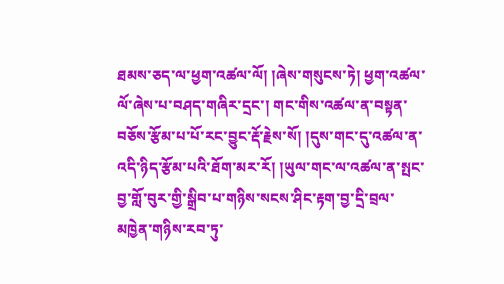ཐམས་ཅད་ལ་ཕྱག་འཚལ་ལོ། །ཞེས་གསུངས་ཏེ། ཕྱག་འཚལ་ལོ་ཞེས་པ་བཤད་གཞིར་དྲང་། གང་གིས་འཚལ་ན་བསྟན་བཅོས་རྩོམ་པ་པོ་རང་བྱུང་རྡོ་རྗེས་སོ། །དུས་གང་དུ་འཚལ་ན་འདི་ཉིད་རྩོམ་པའི་ཐོག་མར་རོ། །ཡུལ་གང་ལ་འཚལ་ན་སྤང་བྱ་གློ་བུར་གྱི་སྒྲིབ་པ་གཉིས་སངས་ཤིང་རྟག་བྱ་དྲི་བྲལ་མཁྱེན་གཉིས་རབ་ཏུ་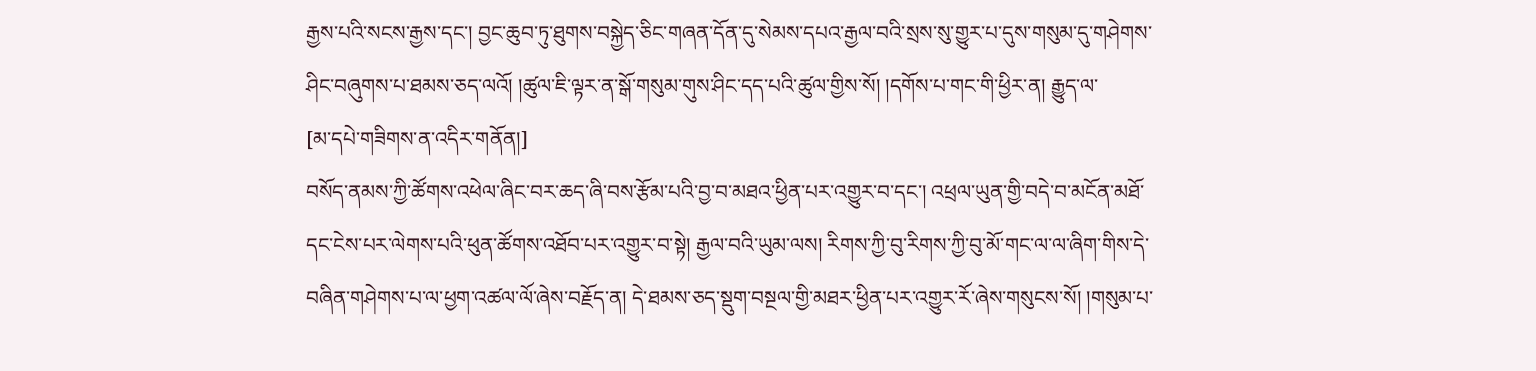རྒྱས་པའི་སངས་རྒྱས་དང་། བྱང་ཆུབ་ཏུ་ཐུགས་བསྐྱེད་ཅིང་གཞན་དོན་དུ་སེམས་དཔའ་རྒྱལ་བའི་སྲས་སུ་གྱུར་པ་དུས་གསུམ་དུ་གཤེགས་ཤིང་བཞུགས་པ་ཐམས་ཅད་ལའོ། །ཚུལ་ཇི་ལྟར་ན་སྒོ་གསུམ་གུས་ཤིང་དད་པའི་ཚུལ་གྱིས་སོ། །དགོས་པ་གང་གི་ཕྱིར་ན། རྒྱུད་ལ་
[མ་དཔེ་གཟིགས་ན་འདིར་གནོན།]
བསོད་ནམས་ཀྱི་ཚོགས་འཕེལ་ཞིང་བར་ཆད་ཞི་བས་རྩོམ་པའི་བྱ་བ་མཐའ་ཕྱིན་པར་འགྱུར་བ་དང་། འཕྲལ་ཡུན་གྱི་བདེ་བ་མངོན་མཐོ་དང་ངེས་པར་ལེགས་པའི་ཕུན་ཚོགས་འཐོབ་པར་འགྱུར་བ་སྟེ། རྒྱལ་བའི་ཡུམ་ལས། རིགས་ཀྱི་བུ་རིགས་ཀྱི་བུ་མོ་གང་ལ་ལ་ཞིག་གིས་དེ་བཞིན་གཤེགས་པ་ལ་ཕྱག་འཚལ་ལོ་ཞེས་བརྗོད་ན། དེ་ཐམས་ཅད་སྡུག་བསྔལ་གྱི་མཐར་ཕྱིན་པར་འགྱུར་རོ་ཞེས་གསུངས་སོ། །གསུམ་པ་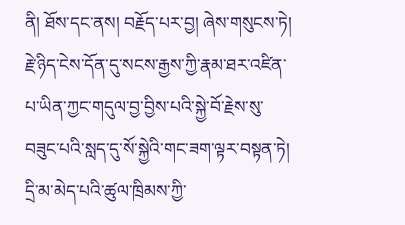ནི། ཐོས་དང་ནས། བརྗོད་པར་བྱ། ཞེས་གསུངས་ཏེ། རྗེ་ཉིད་ངེས་དོན་དུ་སངས་རྒྱས་ཀྱི་རྣམ་ཐར་འཛིན་པ་ཡིན་ཀྱང་གདུལ་བྱ་བྱིས་པའི་སྐྱེ་བོ་རྗེས་སུ་བཟུང་པའི་སླད་དུ་སོ་སྐྱེའི་གང་ཟག་ལྟར་བསྟན་ཏེ། དྲི་མ་མེད་པའི་ཚུལ་ཁྲིམས་ཀྱི་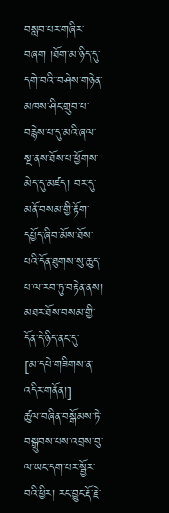བསླབ་པར་གཞིར་བཞག །ཐོག་མ་ཉིད་དུ་དགེ་བའི་་བཤེས་གཉེན་མཁས་ཤིང་གྲུབ་པ་བརྙེས་པ་དུ་མའི་ཞལ་སྔ་ནས་ཐོས་པ་ཕྱོགས་མེད་དུ་མཛད། བར་དུ་མནོ་བསམ་གྱི་རྟོག་དཔྱོད་ཞིབ་མོས་ཐོས་པའི་དོན་ཐུགས་སུ་ཆུད་པ་ལ་རབ་ཏུ་བརྟེན་ནས། མཐར་ཐོས་བསམ་གྱི་དོན་དེ་ཉིད་ནང་དུ་
[མ་དཔེ་གཟིགས་ན་འདིར་གནོན།]
ཚུལ་བཞིན་བསྒོམས་ཏེ་བསྒྲུབས་པས་འབྲས་བུ་ལ་ཡང་དག་པར་སྦྱོར་བའི་ཕྱིར། རང་བྱུང་རྡོ་རྗེ་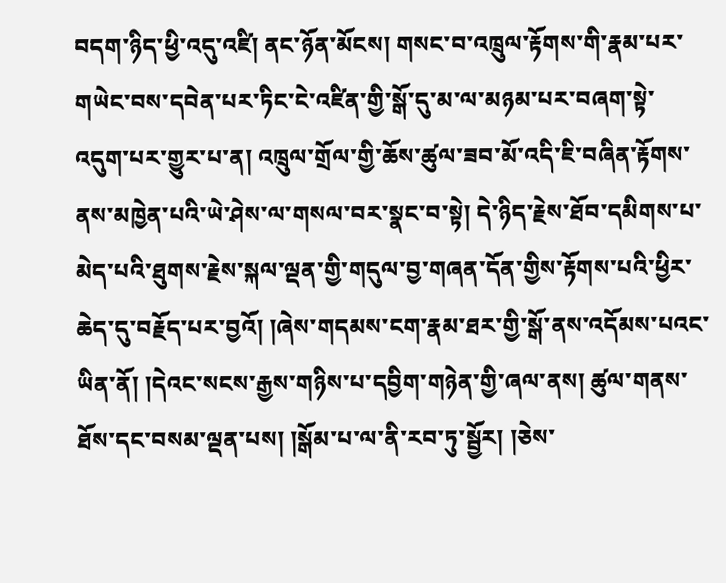བདག་ཉིད་ཕྱི་འདུ་འཛི། ནང་ཉོན་མོངས། གསང་བ་འཁྲུལ་རྟོགས་གི་རྣམ་པར་གཡེང་བས་དབེན་པར་ཏིང་ངེ་འཛིན་གྱི་སྒོ་དུ་མ་ལ་མཉམ་པར་བཞག་སྟེ་འདུག་པར་གྱུར་པ་ན། འཁྲུལ་གྲོལ་གྱི་ཆོས་ཚུལ་ཟབ་མོ་འདི་ཇི་བཞིན་རྟོགས་ནས་མཁྱེན་པའི་ཡེ་ཤེས་ལ་གསལ་བར་སྣང་བ་སྟེ། དེ་ཉིད་རྗེས་ཐོབ་དམིགས་པ་མེད་པའི་ཐུགས་རྗེས་སྐལ་ལྡན་གྱི་གདུལ་བྱ་གཞན་དོན་གྱིས་རྟོགས་པའི་ཕྱིར་ཆེད་དུ་བརྗོད་པར་བྱའོ། །ཞེས་གདམས་ངག་རྣམ་ཐར་གྱི་སྒོ་ནས་འདོམས་པའང་ཡིན་ནོ། །དེའང་སངས་རྒྱས་གཉིས་པ་དབྱིག་གཉེན་གྱི་ཞལ་ནས། ཚུལ་གནས་ཐོས་དང་བསམ་ལྡན་པས། །སྒོམ་པ་ལ་ནི་རབ་ཏུ་སྦྱོར། །ཅེས་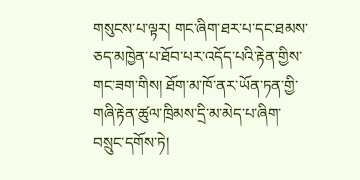གསུངས་པ་ལྟར། གང་ཞིག་ཐར་པ་དང་ཐམས་ཅད་མཁྱེན་པ་ཐོབ་པར་འདོད་པའི་རྟེན་གྱིས་གང་ཟག་གིས། ཐོག་མ་ཁོ་ནར་ཡོན་ཏན་གྱི་གཞི་རྟེན་ཚུལ་ཁྲིམས་དྲི་མ་མེད་པ་ཞིག་བསྲུང་དགོས་ཏེ།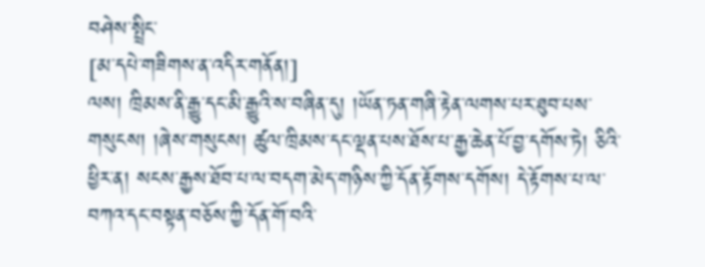བཤེས་སྤྲིང་
[མ་དཔེ་གཟིགས་ན་འདིར་གནོན།]
ལས། ཁྲིམས་ནི་རྒྱུ་དང་མི་རྒྱུའི་ས་བཞིན་དུ། །ཡོན་ཏན་གཞི་རྟེན་ལགས་པར་ཐུབ་པས་གསུངས། །ཞེས་གསུངས། ཚུལ་ཁྲིམས་དང་ལྡན་པས་ཐོས་པ་རྒྱ་ཆེན་པོ་བྱ་དགོས་ཏེ། ཅིའི་ཕྱིར་ན། སངས་རྒྱས་ཐོབ་པ་ལ་བདག་མེད་གཉིས་ཀྱི་དོན་རྟོགས་དགོས། དེ་རྟོགས་པ་ལ་བཀའ་དང་བསྟན་བཅོས་ཀྱི་དོན་གོ་བའི་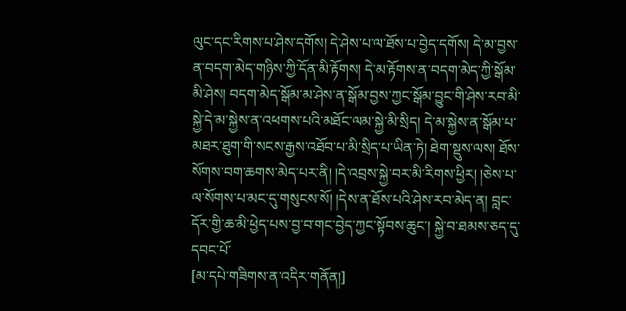ལུང་དང་རིགས་པ་ཤེས་དགོས། དེ་ཤེས་པ་ལ་ཐོས་པ་བྱེད་དགོས། དེ་མ་བྱས་ན་བདག་མེད་གཉིས་ཀྱི་དོན་མི་རྟོགས། དེ་མ་རྟོགས་ན་བདག་མེད་ཀྱི་སྒོམ་མི་ཤེས། བདག་མེད་སྒོམ་མ་ཤེས་ན་སྒོམ་བྱས་ཀྱང་སྒོམ་བྱུང་གི་ཤེས་རབ་མི་སྐྱེ་དེ་མ་སྐྱེས་ན་འཕགས་པའི་མཐོང་ལམ་སྐྱེ་མི་སྲིད། དེ་མ་སྐྱེས་ན་སྒོམ་པ་མཐར་ཐུག་གི་སངས་རྒྱས་འཐོབ་པ་མི་སྲིད་པ་ཡིན་ཏེ། ཐེག་སྡུས་ལས། ཐོས་སོགས་བག་ཆགས་མེད་པར་ནི། །དེ་འབྲས་སྐྱེ་བར་མི་རིགས་ཕྱིར། །ཅེས་པ་ལ་སོགས་པ་མང་དུ་གསུངས་སོ། །དེས་ན་ཐོས་པའི་ཤེས་རབ་མེད་ན། བླང་དོར་གྱི་ཆ་མི་ཕྱེད་པས་བྱ་བ་གང་བྱེད་ཀྱང་སྟོབས་ཆུང་། སྐྱེ་བ་ཐམས་ཅད་དུ་དབང་པོ་
[མ་དཔེ་གཟིགས་ན་འདིར་གནོན།]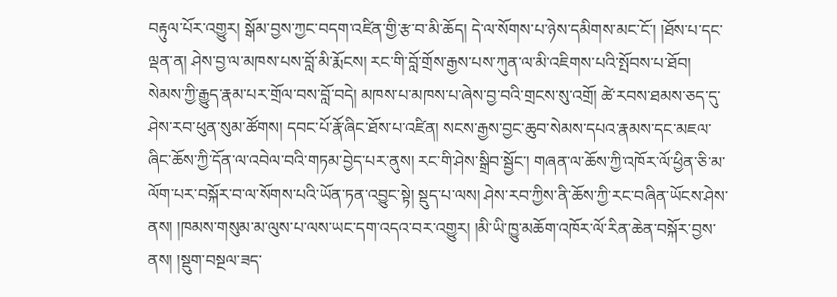བརྟུལ་པོར་འགྱུར། སྒོམ་བྱས་ཀྱང་བདག་འཛིན་གྱི་རྩ་བ་མི་ཆོད། དེ་ལ་སོགས་པ་ཉེས་དམིགས་མང་ངོ་། །ཐོས་པ་དང་ལྡན་ན། ཤེས་བྱ་ལ་མཁས་པས་བློ་མི་རྨོངས། རང་གི་བློ་གྲོས་རྒྱས་པས་ཀུན་ལ་མི་འཇིགས་པའི་སྤོབས་པ་ཐོབ། སེམས་ཀྱི་རྒྱུད་རྣམ་པར་གྲོལ་བས་བློ་བདེ། མཁས་པ་མཁས་པ་ཞེས་བྱ་བའི་གྲངས་སུ་འགྲོ། ཚེ་རབས་ཐམས་ཅད་དུ་ཤེས་རབ་ཕུན་སུམ་ཚོགས། དབང་པོ་རྣོ་ཞིང་ཐོས་པ་འཛིན། སངས་རྒྱས་བྱང་ཆུབ་སེམས་དཔའ་རྣམས་དང་མཇལ་ཞིང་ཆོས་ཀྱི་དོན་ལ་འབེལ་བའི་གཏམ་བྱེད་པར་ནུས། རང་གི་ཤེས་སྒྲིབ་སྦྱོང་། གཞན་ལ་ཆོས་ཀྱི་འཁོར་ལོ་ཕྱིན་ཅི་མ་ལོག་པར་བསྐོར་བ་ལ་སོགས་པའི་ཡོན་ཏན་འབྱུང་སྟེ། སྡུད་པ་ལས། ཤེས་རབ་ཀྱིས་ནི་ཆོས་ཀྱི་རང་བཞིན་ཡོངས་ཤེས་ནས། །ཁམས་གསུམ་མ་ལུས་པ་ལས་ཡང་དག་འདའ་བར་འགྱུར། །མི་ཡི་ཁྱུ་མཆོག་འཁོར་ལོ་རིན་ཆེན་བསྐོར་བྱས་ནས། །སྡུག་བསྔལ་ཟད་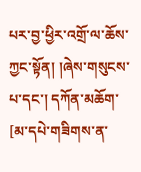པར་བྱ་ཕྱིར་འགྲོ་ལ་ཆོས་ཀྱང་སྟོན། །ཞེས་གསུངས་པ་དང་། དཀོན་མཆོག་
[མ་དཔེ་གཟིགས་ན་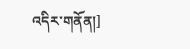འདིར་གནོན།]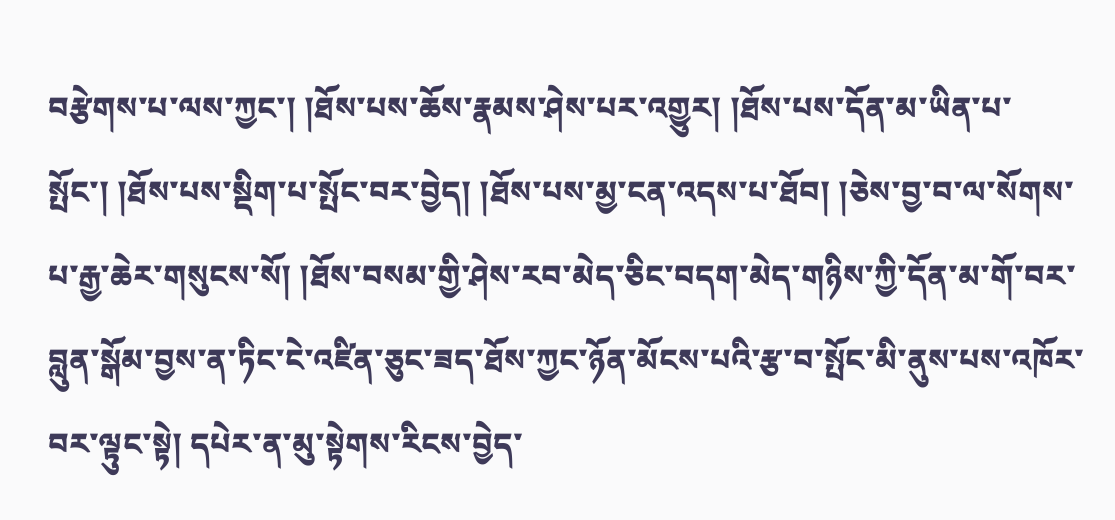བརྩེགས་པ་ལས་ཀྱང་། །ཐོས་པས་ཆོས་རྣམས་ཤེས་པར་འགྱུར། །ཐོས་པས་དོན་མ་ཡིན་པ་སྤོང་། །ཐོས་པས་སྡིག་པ་སྤོང་བར་བྱེད། །ཐོས་པས་མྱ་ངན་འདས་པ་ཐོབ། །ཅེས་བྱ་བ་ལ་སོགས་པ་རྒྱ་ཆེར་གསུངས་སོ། །ཐོས་བསམ་གྱི་ཤེས་རབ་མེད་ཅིང་བདག་མེད་གཉིས་ཀྱི་དོན་མ་གོ་བར་བླུན་སྒོམ་བྱས་ན་ཏིང་ངེ་འཛིན་ཅུང་ཟད་ཐོས་ཀྱང་ཉོན་མོངས་པའི་རྩ་བ་སྤོང་མི་ནུས་པས་འཁོར་བར་ལྟུང་སྟེ། དཔེར་ན་མུ་སྟེགས་རིངས་བྱེད་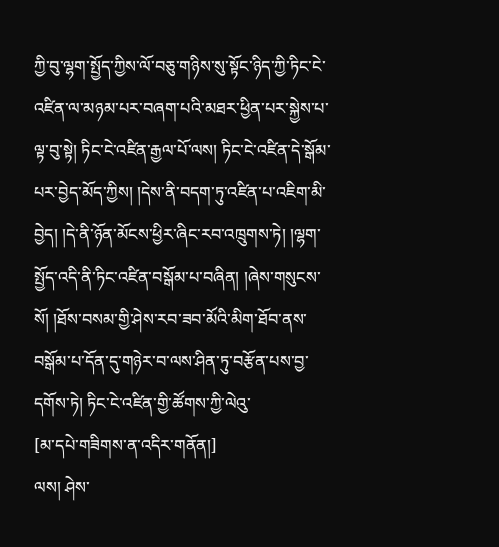ཀྱི་བུ་ལྷག་སྤྱོད་ཀྱིས་ལོ་བཅུ་གཉིས་སུ་སྟོང་ཉིད་ཀྱི་ཏིང་ངེ་འཛིན་ལ་མཉམ་པར་བཞག་པའི་མཐར་ཕྱིན་པར་སྐྱེས་པ་ལྟ་བུ་སྟེ། ཏིང་ངེ་འཛིན་རྒྱལ་པོ་ལས། ཏིང་ངེ་འཛིན་དེ་སྒོམ་པར་བྱེད་མོད་ཀྱིས། །དེས་ནི་བདག་ཏུ་འཛིན་པ་འཇིག་མི་བྱེད། །དེ་ནི་ཉོན་མོངས་ཕྱིར་ཞིང་རབ་འཁྲུགས་ཏེ། །ལྷག་སྤྱོད་འདི་ནི་ཏིང་འཛིན་བསྒོམ་པ་བཞིན། །ཞེས་གསུངས་སོ། །ཐོས་བསམ་གྱི་ཤེས་རབ་ཟབ་མོའི་མིག་ཐོབ་ནས་བསྒོམ་པ་དོན་དུ་གཉེར་བ་ལས་ཤིན་ཏུ་བརྩོན་པས་བྱ་དགོས་ཏེ། ཏིང་ངེ་འཛིན་གྱི་ཚོགས་ཀྱི་ལེའུ་
[མ་དཔེ་གཟིགས་ན་འདིར་གནོན།]
ལས། ཤེས་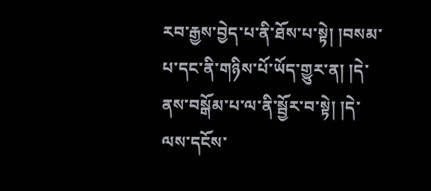རབ་རྒྱས་བྱེད་པ་ནི་ཐོས་པ་སྟེ། །བསམ་པ་དང་ནི་གཉིས་པོ་ཡོད་གྱུར་ན། །དེ་ནས་བསྒོམ་པ་ལ་ནི་སྦྱོར་བ་སྟེ། །དེ་ལས་དངོས་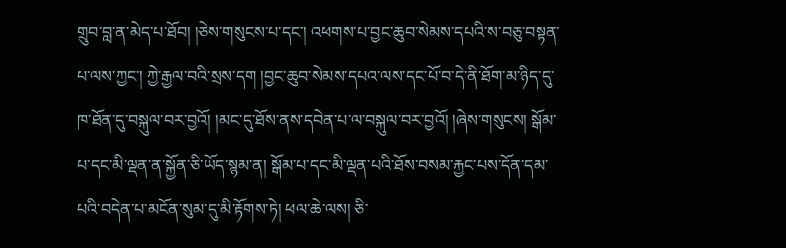གྲུབ་བླ་ན་མེད་པ་ཐོབ། །ཅེས་གསུངས་པ་དང་། འཕགས་པ་བྱང་ཆུབ་སེམས་དཔའི་ས་བཅུ་བསྟན་པ་ལས་ཀྱང་། ཀྱེ་རྒྱལ་བའི་སྲས་དག །བྱང་ཆུབ་སེམས་དཔའ་ལས་དང་པོ་བ་དེ་ནི་ཐོག་མ་ཉིད་དུ་ཁ་ཐོན་དུ་བསྐུལ་བར་བྱའོ། །མང་དུ་ཐོས་ནས་དབེན་པ་ལ་བསྐུལ་བར་བྱའོ། །ཞེས་གསུངས། སྒོམ་པ་དང་མི་ལྡན་ན་སྐྱོན་ཅི་ཡོད་སྙམ་ན། སྒོམ་པ་དང་མི་ལྡན་པའི་ཐོས་བསམ་རྐྱང་པས་དོན་དམ་པའི་བདེན་པ་མངོན་སུམ་དུ་མི་རྟོགས་ཏེ། ཕལ་ཆེ་ལས། ཅི་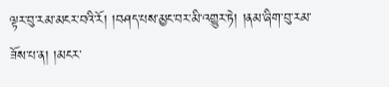ལྟར་བུ་རམ་མངར་བའི་རོ། །བཤད་པས་མྱང་བར་མི་འགྱུར་ཏེ། །ནམ་ཞིག་བུ་རམ་ཟོས་པ་ན། །མངར་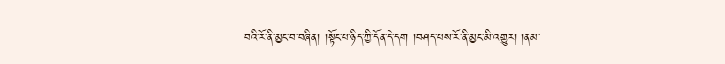བའི་རོ་ནི་མྱང་བ་བཞིན། །སྟོང་པ་ཉིད་ཀྱི་དོན་དེ་དག །བཤད་པས་རོ་ནི་མྱང་མི་འགྱུར། །ནམ་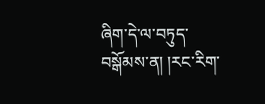ཞིག་དེ་ལ་བཏུད་བསྒོམས་ན། །རང་རིག་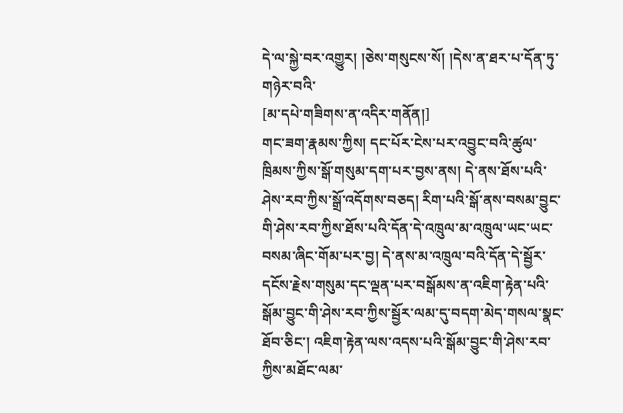དེ་ལ་སྐྱེ་བར་འགྱུར། །ཅེས་གསུངས་སོ། །དེས་ན་ཐར་པ་དོན་ཏུ་གཉེར་བའི་
[མ་དཔེ་གཟིགས་ན་འདིར་གནོན།]
གང་ཟག་རྣམས་ཀྱིས། དང་པོར་ངེས་པར་འབྱུང་བའི་ཚུལ་ཁྲིམས་ཀྱིས་སྒོ་གསུམ་དག་པར་བྱས་ནས། དེ་ནས་ཐོས་པའི་ཤེས་རབ་ཀྱིས་སྒྲོ་འདོགས་བཅད། རིག་པའི་སྒོ་ནས་བསམ་བྱུང་གི་ཤེས་རབ་ཀྱིས་ཐོས་པའི་དོན་དེ་འཁྲུལ་མ་འཁྲུལ་ཡང་ཡང་བསམ་ཞིང་གོམ་པར་བྱ། དེ་ནས་མ་འཁྲུལ་བའི་དོན་དེ་སྦྱོར་དངོས་རྗེས་གསུམ་དང་ལྡན་པར་བསྒོམས་ན་འཇིག་རྟེན་པའི་སྒོམ་བྱུང་གི་ཤེས་རབ་ཀྱིས་སྦྱོར་ལམ་དུ་བདག་མེད་གསལ་སྣང་ཐོབ་ཅིང་། འཇིག་རྟེན་ལས་འདས་པའི་སྒོམ་བྱུང་གི་ཤེས་རབ་ཀྱིས་མཐོང་ལམ་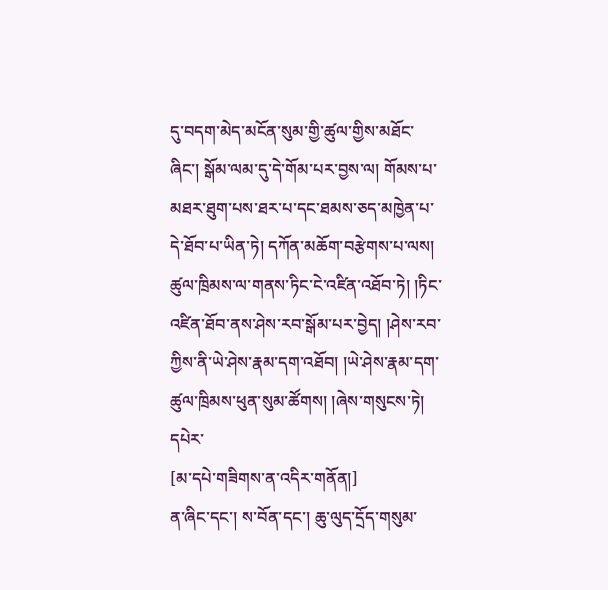དུ་བདག་མེད་མངོན་སུམ་གྱི་ཚུལ་གྱིས་མཐོང་ཞིང་། སྒོམ་ལམ་དུ་དེ་གོམ་པར་བྱས་ལ། གོམས་པ་མཐར་ཐུག་པས་ཐར་པ་དང་ཐམས་ཅད་མཁྱེན་པ་དེ་ཐོབ་པ་ཡིན་ཏེ། དཀོན་མཆོག་བརྩེགས་པ་ལས། ཚུལ་ཁྲིམས་ལ་གནས་ཏིང་ངེ་འཛིན་འཐོབ་ཏེ། །ཏིང་འཛིན་ཐོབ་ནས་ཤེས་རབ་སྒོམ་པར་བྱེད། །ཤེས་རབ་ཀྱིས་ནི་ཡེ་ཤེས་རྣམ་དག་འཐོབ། །ཡེ་ཤེས་རྣམ་དག་ཚུལ་ཁྲིམས་ཕུན་སུམ་ཚོགས། །ཞེས་གསུངས་ཏེ། དཔེར་
[མ་དཔེ་གཟིགས་ན་འདིར་གནོན།]
ན་ཞིང་དང་། ས་བོན་དང་། ཆུ་ལུད་དྲོད་གསུམ་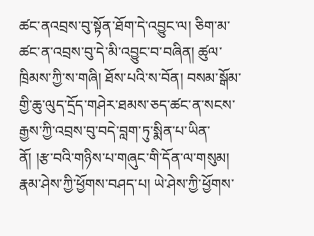ཚང་ནའབྲས་བུ་སྟོན་ཐོག་དེ་འབྱུང་ལ། ཅིག་མ་ཚང་ན་འབྲས་བུ་དེ་མི་འབྱུང་བ་བཞིན། ཚུལ་ཁྲིམས་ཀྱི་ས་གཞི། ཐོས་པའི་ས་བོན། བསམ་སྒོམ་གྱི་ཆུ་ལུད་དྲོད་གཤེར་ཐམས་ཅད་ཚང་ན་སངས་རྒྱས་ཀྱི་འབྲས་བུ་བདེ་བླག་ཏུ་སྨིན་པ་ཡིན་ནོ། །རྩ་བའི་གཉིས་པ་གཞུང་གི་དོན་ལ་གསུམ། རྣམ་ཤེས་ཀྱི་ཕྱོགས་བཤད་པ། ཡེ་ཤེས་ཀྱི་ཕྱོགས་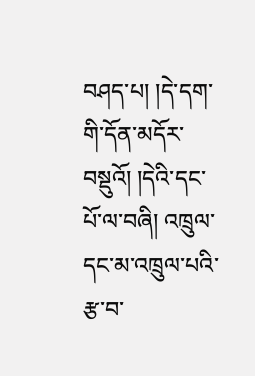བཤད་པ། །དེ་དག་གི་དོན་མདོར་བསྡུའོ། །དེའི་དང་པོ་ལ་བཞི། འཁྲུལ་དང་མ་འཁྲུལ་པའི་རྩ་བ་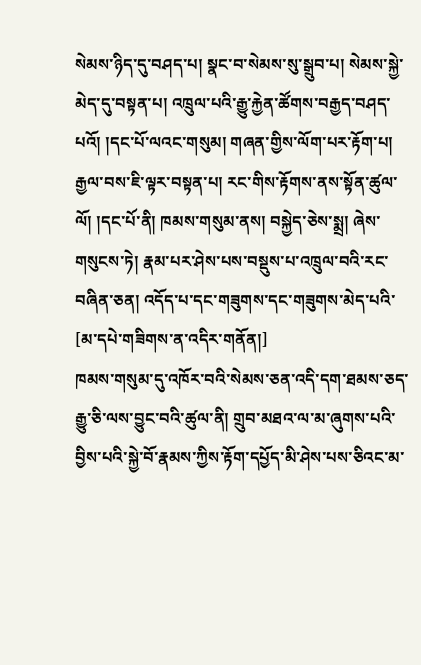སེམས་ཉིད་དུ་བཤད་པ། སྣང་བ་སེམས་སུ་སྒྲུབ་པ། སེམས་སྐྱེ་མེད་དུ་བསྟན་པ། འཁྲུལ་པའི་རྒྱུ་རྐྱེན་ཚོགས་བརྒྱད་བཤད་པའོ། །དང་པོ་ལའང་གསུམ། གཞན་གྱིས་ལོག་པར་རྟོག་པ། རྒྱལ་བས་ཇི་ལྟར་བསྟན་པ། རང་གིས་རྟོགས་ནས་སྟོན་ཚུལ་ལོ། །དང་པོ་ནི། ཁམས་གསུམ་ནས། བསྐྱེད་ཅེས་སྨྲ། ཞེས་གསུངས་ཏེ། རྣམ་པར་ཤེས་པས་བསྡུས་པ་འཁྲུལ་བའི་རང་བཞིན་ཅན། འདོད་པ་དང་གཟུགས་དང་གཟུགས་མེད་པའི་
[མ་དཔེ་གཟིགས་ན་འདིར་གནོན།]
ཁམས་གསུམ་དུ་འཁོར་བའི་སེམས་ཅན་འདི་དག་ཐམས་ཅད་རྒྱུ་ཅི་ལས་བྱུང་བའི་ཚུལ་ནི། གྲུབ་མཐའ་ལ་མ་ཞུགས་པའི་བྱིས་པའི་སྐྱེ་བོ་རྣམས་ཀྱིས་རྟོག་དཔྱོད་མི་ཤེས་པས་ཅིའང་མ་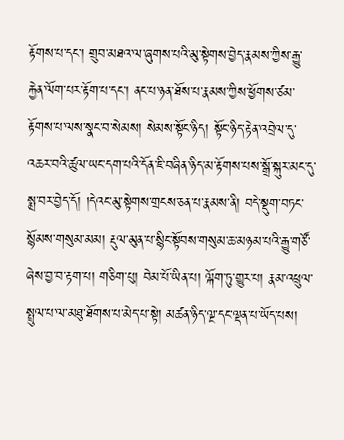རྟོགས་པ་དང་། གྲུབ་མཐའ་ལ་ཞུགས་པའི་མུ་སྟེགས་བྱེད་རྣམས་ཀྱིས་རྒྱུ་རྐྱེན་ལོག་པར་རྟོག་པ་དང་། ནང་པ་ཉན་ཐོས་པ་རྣམས་ཀྱིས་ཕྱོགས་ཙམ་རྟོགས་པ་ལས་སྣང་བ་སེམས། སེམས་སྟོང་ཉིད། སྟོང་ཉིད་རྟེན་འབྲེལ་དུ་འཆར་བའི་ཚུལ་ཡང་དག་པའི་དོན་ཇི་བཞིན་ཉིད་མ་རྟོགས་པས་སྒྲོ་སྐུར་མང་དུ་སྨྲ་བར་བྱེད་དོ། །དེའང་མུ་སྟེགས་གྲངས་ཅན་པ་རྣམས་ནི། བདེ་སྡུག་བཏང་སྙོམས་གསུམ་མམ། རྡུལ་མུན་པ་སྙིང་སྟོབས་གསུམ་ཆ་མཉམ་པའི་རྒྱུ་གཙོ་ཞེས་བྱ་བ་རྟག་པ། གཅིག་པུ། བེམ་པོ་ཡིན་པ། ལྐོག་ཏུ་གྱུར་པ། རྣམ་འཕྲུལ་སྤྲུལ་པ་ལ་མཐུ་ཐོགས་པ་མེད་པ་སྟེ། མཚན་ཉིད་ལྔ་དང་ལྡན་པ་ཡོད་པས།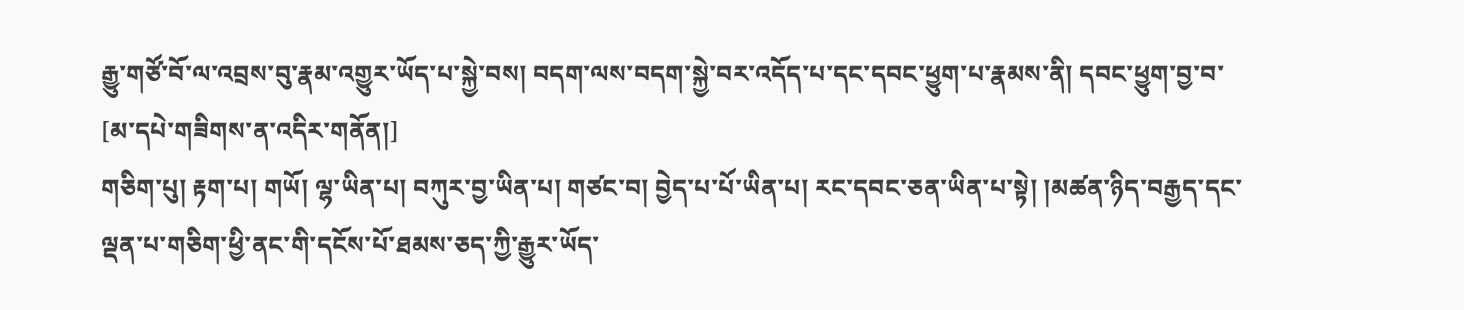རྒྱུ་གཙོ་བོ་ལ་འབྲས་བུ་རྣམ་འགྱུར་ཡོད་པ་སྐྱེ་བས། བདག་ལས་བདག་སྐྱེ་བར་འདོད་པ་དང་དབང་ཕྱུག་པ་རྣམས་ནི། དབང་ཕྱུག་བྱ་བ་
[མ་དཔེ་གཟིགས་ན་འདིར་གནོན།]
གཅིག་པུ། རྟག་པ། གཡོ། ལྷ་ཡིན་པ། བཀུར་བྱ་ཡིན་པ། གཙང་བ། བྱེད་པ་པོ་ཡིན་པ། རང་དབང་ཅན་ཡིན་པ་སྟེ། །མཚན་ཉིད་བརྒྱད་དང་ལྡན་པ་གཅིག་ཕྱི་ནང་གི་དངོས་པོ་ཐམས་ཅད་ཀྱི་རྒྱུར་ཡོད་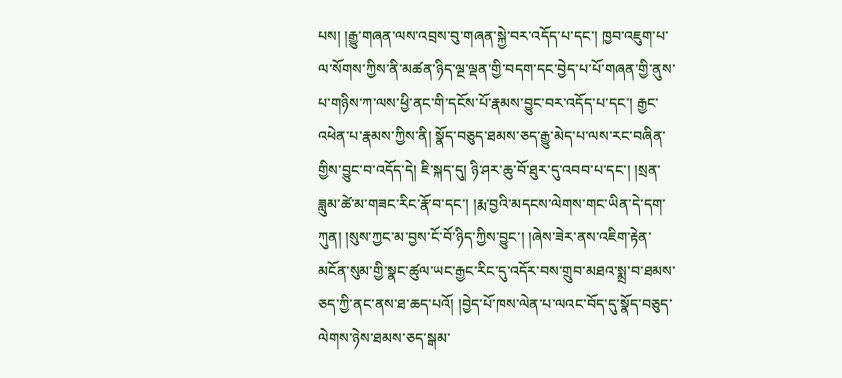པས། །རྒྱུ་གཞན་ལས་འབྲས་བུ་གཞན་སྐྱེ་བར་འདོད་པ་དང་། ཁྱབ་འཇུག་པ་ལ་སོགས་ཀྱིས་ནི་མཚན་ཉིད་ལྔ་ལྡན་གྱི་བདག་དང་བྱེད་པ་པོ་གཞན་གྱི་ནུས་པ་གཉིས་ཀ་ལས་ཕྱི་ནང་གི་དངོས་པོ་རྣམས་བྱུང་བར་འདོད་པ་དང་། རྒྱང་འཕེན་པ་རྣམས་ཀྱིས་ནི། སྣོད་བཅུད་ཐམས་ཅད་རྒྱུ་མེད་པ་ལས་རང་བཞིན་གྱིས་བྱུང་བ་འདོད་དེ། ཇི་སྐད་དུ། ཉི་ཤར་ཆུ་བོ་ཐུར་དུ་འབབ་པ་དང་། །སྲན་ཟླུམ་ཚེ་མ་གཟང་རིང་རྣོ་བ་དང་། །རྨ་བྱའི་མདངས་ལེགས་གང་ཡིན་དེ་དག་ཀུན། །སུས་ཀྱང་མ་བྱས་ངོ་བོ་ཉིད་ཀྱིས་བྱུང་། །ཞེས་ཟེར་ནས་འཇིག་རྟེན་མངོན་སུམ་གྱི་སྣང་ཚུལ་ཡང་རྒྱང་རིང་དུ་འདོར་བས་གྲུབ་མཐའ་སྨྲ་བ་ཐམས་ཅད་ཀྱི་ནང་ནས་ཐ་ཆད་པའོ། །བྱེད་པོ་ཁས་ལེན་པ་ལའང་བོད་དུ་སྣོད་བཅུད་ལེགས་ཉེས་ཐམས་ཅད་སྒམ་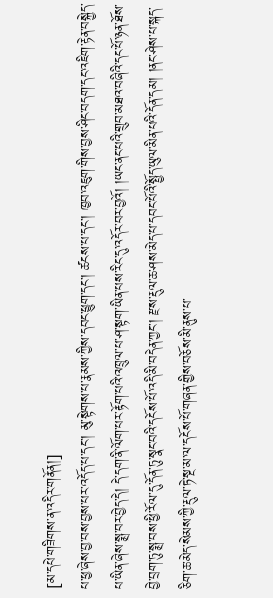[མ་དཔེ་གཟིགས་ན་འདིར་གནོན།]
པ་ཕྱ་ཞེས་བྱ་བས་བྱས་པར་འདོད་པ་དང་། མུ་སྟེགས་པ་རྣམས་ཀྱིས་དབང་ཕྱུག་དང་། ཚངས་པ་དང་། ཁྱབ་འཇུག་གིས་བྱས་ཤིང་བདག་དང་འཇིག་རྟེན་བསྐྱེད་པ་ཡིན་ཞེས་སྨྲ་བར་བྱེད་དེ། དེ་དག་ནི་ལོག་པར་རྟོག་པའི་འཁྲུལ་པ་ཤ་སྟག་ཡིན་པས་རིང་དུ་འདོར་བར་བྱའོ། །ཡང་ནང་པའི་གྲུབ་མཐའ་བཞིའི་དང་པོ་ཉན་ཐོས་བྱེ་བྲག་ཏུ་སྨྲ་བས་ཕྱི་རོལ་དུ་དོན་ཏུ་སྣང་བའི་དངོས་པོ་འདི་མི་བདེན་ཀྱང་། རྫས་རྡུལ་ཆ་ཤས་མེད་པ་དབང་པོའི་སྤྱོད་ཡུལ་མིན་པའི་དོན་དམ། །ནང་ཤེས་པ་སྐད་ཅིག་ཆ་མེད་སེམས་ཀྱི་རྡུལ་ཏེ་སྔ་མ་ལ་དངོས་པོ་གཞན་གྱིས་བཅོས་མི་ནུས་པ་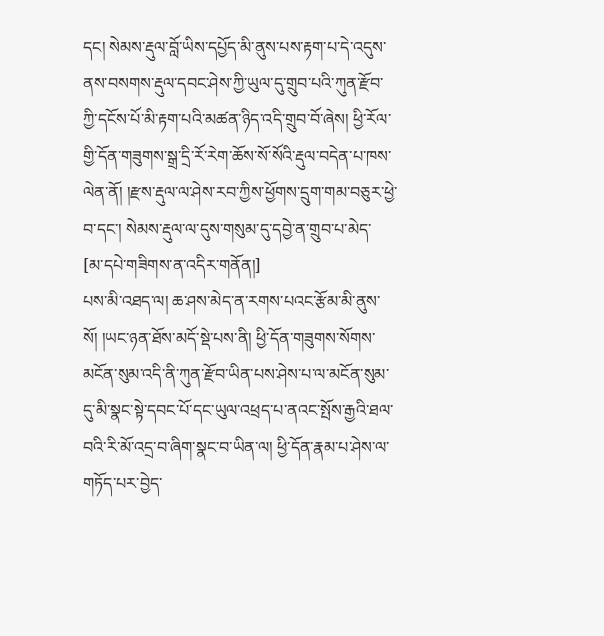དང། སེམས་རྡུལ་བློ་ཡིས་དཔྱོད་མི་ནུས་པས་རྟག་པ་དེ་འདུས་ནས་བསགས་རྡུལ་དབང་ཤེས་ཀྱི་ཡུལ་དུ་གྲུབ་པའི་ཀུན་རྫོབ་ཀྱི་དངོས་པོ་མི་རྟག་པའི་མཚན་ཉིད་འདི་གྲུབ་བོ་ཞེས། ཕྱི་རོལ་གྱི་དོན་གཟུགས་སྒྲ་དྲི་རོ་རེག་ཆོས་སོ་སོའི་རྡུལ་བདེན་པ་ཁས་ལེན་ནོ། །རྫས་རྡུལ་ལ་ཤེས་རབ་ཀྱིས་ཕྱོགས་དྲུག་གམ་བཅུར་ཕྱེ་བ་དང་། སེམས་རྡུལ་ལ་དུས་གསུམ་དུ་དབྱེ་ན་གྲུབ་པ་མེད་
[མ་དཔེ་གཟིགས་ན་འདིར་གནོན།]
པས་མི་འཐད་ལ། ཆ་ཤས་མེད་ན་རགས་པའང་རྩོམ་མི་ནུས་སོ། །ཡང་ཉན་ཐོས་མདོ་སྡེ་པས་ནི། ཕྱི་དོན་གཟུགས་སོགས་མངོན་སུམ་འདི་ནི་ཀུན་རྫོབ་ཡིན་པས་ཤེས་པ་ལ་མངོན་སུམ་དུ་མི་སྣང་སྟེ་དབང་པོ་དང་ཡུལ་འཕྲད་པ་ནའང་སྤོས་རྒྱའི་ཐལ་བའི་རི་མོ་འདྲ་བ་ཞིག་སྣང་བ་ཡིན་ལ། ཕྱི་དོན་རྣམ་པ་ཤེས་ལ་གཏོད་པར་བྱེད་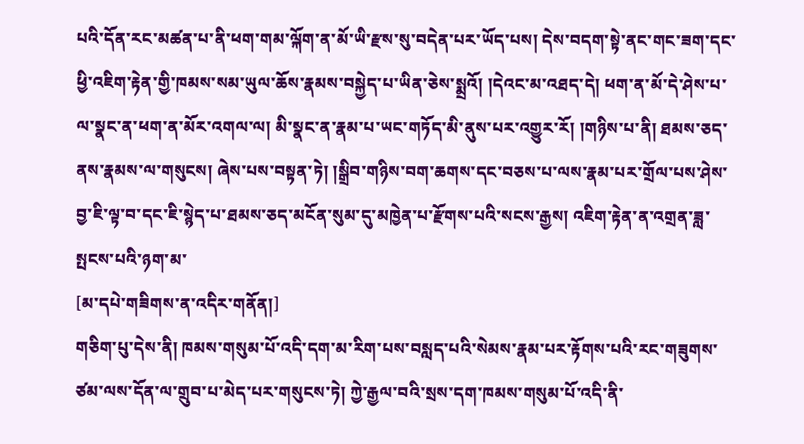པའི་དོན་རང་མཚན་པ་ནི་ཕག་གམ་ལྐོག་ན་མོ་ཡི་རྫས་སུ་བདེན་པར་ཡོད་པས། དེས་བདག་སྟེ་ནང་གང་ཟག་དང་ཕྱི་འཇིག་རྟེན་གྱི་ཁམས་སམ་ཡུལ་ཆོས་རྣམས་བསྐྱེད་པ་ཡིན་ཅེས་སྨྲའོ། །དེའང་མ་འཐད་དེ། ཕག་ན་མོ་དེ་ཤེས་པ་ལ་སྣང་ན་ཕག་ན་མོར་འགལ་ལ། མི་སྣང་ན་རྣམ་པ་ཡང་གཏོད་མི་ནུས་པར་འགྱུར་རོ། །གཉིས་པ་ནི། ཐམས་ཅད་ནས་རྣམས་ལ་གསུངས། ཞེས་པས་བསྟན་ཏེ། །སྒྲིབ་གཉིས་བག་ཆགས་དང་བཅས་པ་ལས་རྣམ་པར་གྲོལ་པས་ཤེས་བྱ་ཇི་ལྟ་བ་དང་ཇི་སྙེད་པ་ཐམས་ཅད་མངོན་སུམ་དུ་མཁྱེན་པ་རྫོགས་པའི་སངས་རྒྱས། འཇིག་རྟེན་ན་འགྲན་ཟླ་སྤངས་པའི་ཉག་མ་
[མ་དཔེ་གཟིགས་ན་འདིར་གནོན།]
གཅིག་པུ་དེས་ནི། ཁམས་གསུམ་པོ་འདི་དག་མ་རིག་པས་བསླད་པའི་སེམས་རྣམ་པར་རྟོགས་པའི་རང་གཟུགས་ཙམ་ལས་དོན་ལ་གྲུབ་པ་མེད་པར་གསུངས་ཏེ། ཀྱེ་རྒྱལ་བའི་སྲས་དག་ཁམས་གསུམ་པོ་འདི་ནི་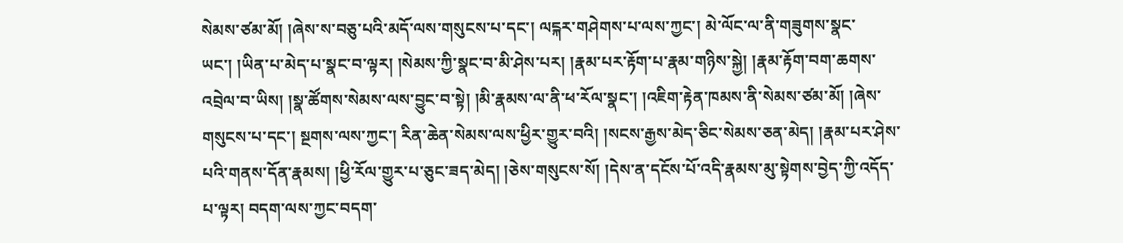སེམས་ཙམ་མོ། །ཞེས་ས་བཅུ་པའི་མདོ་ལས་གསུངས་པ་དང་། ལངྐར་གཤེགས་པ་ལས་ཀྱང་། མེ་ལོང་ལ་ནི་གཟུགས་སྣང་ཡང་། །ཡིན་པ་མེད་པ་སྣང་བ་ལྟར། །སེམས་ཀྱི་སྣང་བ་མི་ཤེས་པར། །རྣམ་པར་རྟོག་པ་རྣམ་གཉིས་སྐྱེ། །རྣམ་རྟོག་བག་ཆགས་འབྲེལ་བ་ཡིས། །སྣ་ཚོགས་སེམས་ལས་བྱུང་བ་སྟེ། །མི་རྣམས་ལ་ནི་ཕ་རོལ་སྣང་། །འཇིག་རྟེན་ཁམས་ནི་སེམས་ཙམ་མོ། །ཞེས་གསུངས་པ་དང་། སྔགས་ལས་ཀྱང་། རིན་ཆེན་སེམས་ལས་ཕྱིར་གྱུར་བའི། །སངས་རྒྱས་མེད་ཅིང་སེམས་ཅན་མེད། །རྣམ་པར་ཤེས་པའི་གནས་དོན་རྣམས། །ཕྱི་རོལ་གྱུར་པ་ཅུང་ཟད་མེད། །ཅེས་གསུངས་སོ། །དེས་ན་དངོས་པོ་འདི་རྣམས་མུ་སྟེགས་བྱེད་ཀྱི་འདོད་པ་ལྟར། བདག་ལས་ཀྱང་བདག་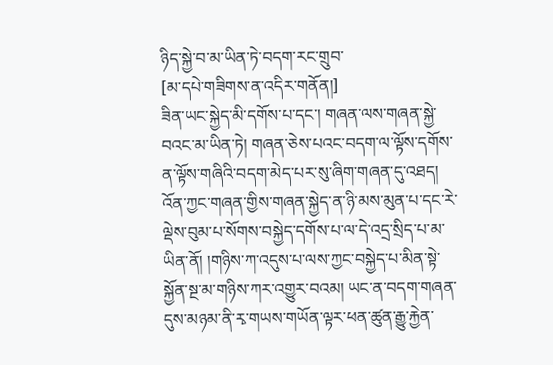ཉིད་སྐྱེ་བ་མ་ཡིན་ཏེ་བདག་རང་གྲུབ་
[མ་དཔེ་གཟིགས་ན་འདིར་གནོན།]
ཟིན་ཡང་སྐྱེད་མི་དགོས་པ་དང་། གཞན་ལས་གཞན་སྐྱེ་བའང་མ་ཡིན་ཏེ། གཞན་ཅེས་པའང་བདག་ལ་ལྟོས་དགོས་ན་ལྟོས་གཞིའི་བདག་མེད་པར་སུ་ཞིག་གཞན་དུ་འཐད། འོན་ཀྱང་གཞན་གྱིས་གཞན་སྐྱེད་ན་ཉི་མས་མུན་པ་དང་རེ་ལྡེས་བུམ་པ་སོགས་བསྐྱེད་དགོས་པ་ལ་དེ་འདྲ་སྲིད་པ་མ་ཡིན་ནོ། །གཉིས་ཀ་འདུས་པ་ལས་ཀྱང་བསྐྱེད་པ་མིན་སྟེ་སྐྱོན་སྔ་མ་གཉིས་ཀར་འགྱུར་བའམ། ཡང་ན་བདག་གཞན་དུས་མཉམ་ནི་རྭ་གཡས་གཡོན་ལྟར་ཕན་ཚུན་རྒྱུ་རྐྱེན་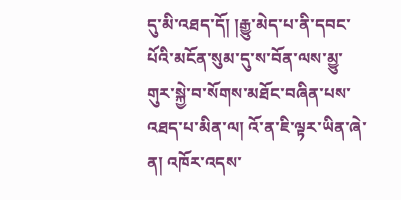དུ་མི་འཐད་དོ། །རྒྱུ་མེད་པ་ནི་དབང་པོའི་མངོན་སུམ་དུ་ས་བོན་ལས་མྱུ་གུར་སྐྱེ་བ་སོགས་མཐོང་བཞིན་པས་འཐད་པ་མིན་ལ། འོ་ན་ཇི་ལྟར་ཡིན་ཞེ་ན། འཁོར་འདས་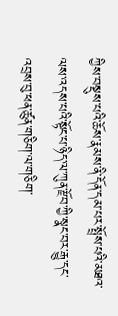ཀྱིས་བསྡུས་པའི་ཆོས་རྣམས་ནི་དོན་དམ་པར་སྤྲོས་པའི་མཐའ་ལས་འདས་པའི་སྟོང་པ་ཉིད་ལ་ཀུན་རྫོབ་ཀྱི་སྣང་བར་རྒྱུ་དང་འབྲས་བུ་ཕན་ཚུན་གཅིག་ལ་གཅིག་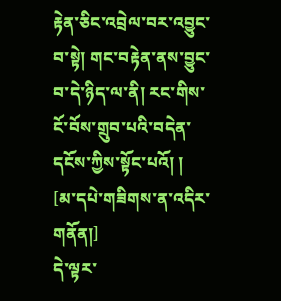རྟེན་ཅིང་འབྲེལ་བར་འབྱུང་བ་སྟེ། གང་བརྟེན་ནས་བྱུང་བ་དེ་ཉིད་ལ་ནི། རང་གིས་ངོ་བོས་གྲུབ་པའི་བདེན་དངོས་ཀྱིས་སྟོང་པའོ། །
[མ་དཔེ་གཟིགས་ན་འདིར་གནོན།]
དེ་ལྟར་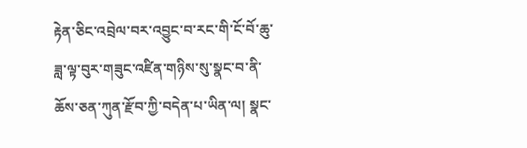རྟེན་ཅིང་འབྲེལ་བར་འབྱུང་བ་རང་གི་ངོ་བོ་ཆུ་ཟླ་ལྟ་བུར་གཟུང་འཛིན་གཉིས་སུ་སྣང་བ་ནི་ཆོས་ཅན་ཀུན་རྫོབ་ཀྱི་བདེན་པ་ཡིན་ལ། སྣང་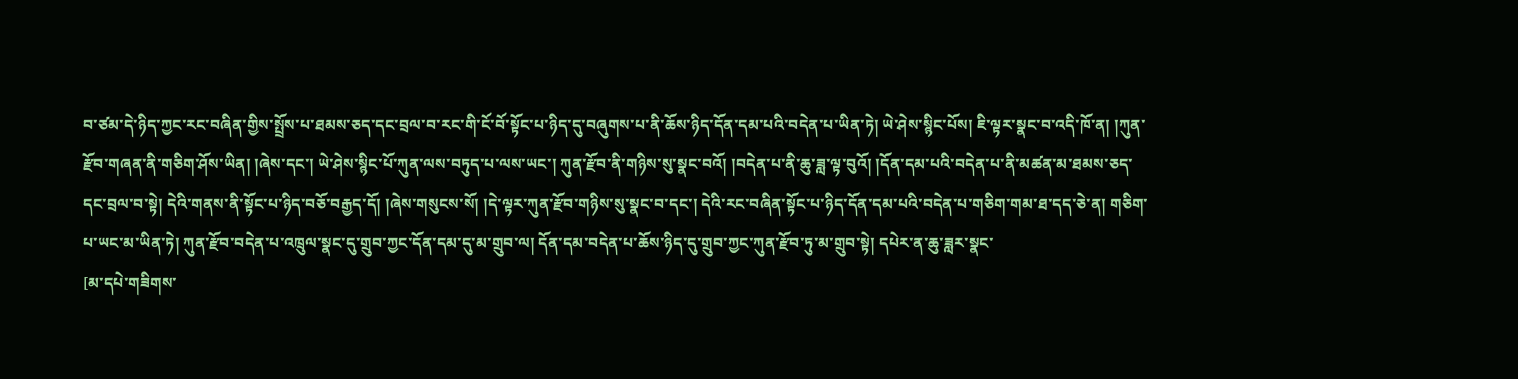བ་ཙམ་དེ་ཉིད་ཀྱང་རང་བཞིན་གྱིས་སྤྲོས་པ་ཐམས་ཅད་དང་བྲལ་བ་རང་གི་ངོ་བོ་སྟོང་པ་ཉིད་དུ་བཞུགས་པ་ནི་ཆོས་ཉིད་དོན་དམ་པའི་བདེན་པ་ཡིན་ཏེ། ཡེ་ཤེས་སྙིང་པོས། ཇི་ལྟར་སྣང་བ་འདི་ཁོ་ན། །ཀུན་རྫོབ་གཞན་ནི་གཅིག་ཤོས་ཡིན། །ཞེས་དང་། ཡེ་ཤེས་སྙིང་པོ་ཀུན་ལས་བཏུད་པ་ལས་ཡང་། ཀུན་རྫོབ་ནི་གཉིས་སུ་སྣང་བའོ། །བདེན་པ་ནི་ཆུ་ཟླ་ལྟ་བུའོ། །དོན་དམ་པའི་བདེན་པ་ནི་མཚན་མ་ཐམས་ཅད་དང་བྲལ་བ་སྟེ། དེའི་གནས་ནི་སྟོང་པ་ཉིད་བཅོ་བརྒྱད་དོ། །ཞེས་གསུངས་སོ། །དེ་ལྟར་ཀུན་རྫོབ་གཉིས་སུ་སྣང་བ་དང་། དེའི་རང་བཞིན་སྟོང་པ་ཉིད་དོན་དམ་པའི་བདེན་པ་གཅིག་གམ་ཐ་དད་ཅེ་ན། གཅིག་པ་ཡང་མ་ཡིན་ཏེ། ཀུན་རྫོབ་བདེན་པ་འཁྲུལ་སྣང་དུ་གྲུབ་ཀྱང་དོན་དམ་དུ་མ་གྲུབ་ལ། དོན་དམ་བདེན་པ་ཆོས་ཉིད་དུ་གྲུབ་ཀྱང་ཀུན་རྫོབ་ཏུ་མ་གྲུབ་སྟེ། དཔེར་ན་ཆུ་ཟླར་སྣང་
[མ་དཔེ་གཟིགས་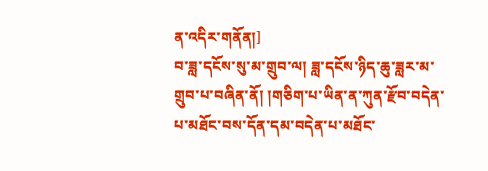ན་འདིར་གནོན།]
བ་ཟླ་དངོས་སུ་མ་གྲུབ་ལ། ཟླ་དངོས་ཉིད་ཆུ་ཟླར་མ་གྲུབ་པ་བཞིན་ནོ། །གཅིག་པ་ཡིན་ན་ཀུན་རྫོབ་བདེན་པ་མཐོང་བས་དོན་དམ་བདེན་པ་མཐོང་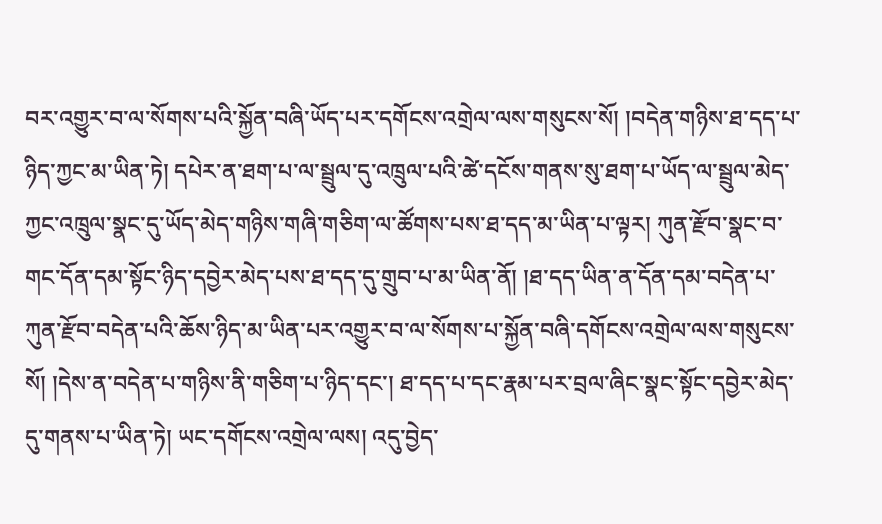བར་འགྱུར་བ་ལ་སོགས་པའི་སྐྱོན་བཞི་ཡོད་པར་དགོངས་འགྲེལ་ལས་གསུངས་སོ། །བདེན་གཉིས་ཐ་དད་པ་ཉིད་ཀྱང་མ་ཡིན་ཏེ། དཔེར་ན་ཐག་པ་ལ་སྦྲུལ་དུ་འཁྲུལ་པའི་ཚེ་དངོས་གནས་སུ་ཐག་པ་ཡོད་ལ་སྦྲུལ་མེད་ཀྱང་འཁྲུལ་སྣང་དུ་ཡོད་མེད་གཉིས་གཞི་གཅིག་ལ་ཚོགས་པས་ཐ་དད་མ་ཡིན་པ་ལྟར། ཀུན་རྫོབ་སྣང་བ་གང་དོན་དམ་སྟོང་ཉིད་དབྱེར་མེད་པས་ཐ་དད་དུ་གྲུབ་པ་མ་ཡིན་ནོ། །ཐ་དད་ཡིན་ན་དོན་དམ་བདེན་པ་ཀུན་རྫོབ་བདེན་པའི་ཆོས་ཉིད་མ་ཡིན་པར་འགྱུར་བ་ལ་སོགས་པ་སྐྱོན་བཞི་དགོངས་འགྲེལ་ལས་གསུངས་སོ། །དེས་ན་བདེན་པ་གཉིས་ནི་གཅིག་པ་ཉིད་དང་། ཐ་དད་པ་དང་རྣམ་པར་བྲལ་ཞིང་སྣང་སྟོང་དབྱེར་མེད་དུ་གནས་པ་ཡིན་ཏེ། ཡང་དགོངས་འགྲེལ་ལས། འདུ་བྱེད་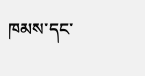ཁམས་དང་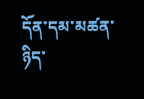དོན་དམ་མཚན་ཉིད་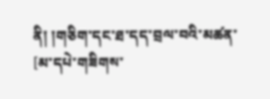ནི། །གཅིག་དང་ཐ་དད་བྲལ་བའི་མཚན་
[མ་དཔེ་གཟིགས་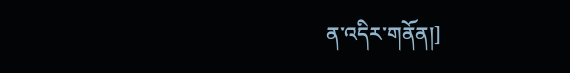ན་འདིར་གནོན།]